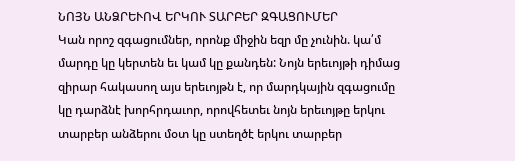ՆՈՅՆ ԱՆՁՐԵՒՈՎ ԵՐԿՈՒ ՏԱՐԲԵՐ ԶԳԱՑՈՒՄԵՐ
Կան որոշ զգացումներ, որոնք միջին եզր մը չունին. կա՛մ մարդը կը կերտեն եւ կամ կը քանդեն: Նոյն երեւոյթի դիմաց զիրար հակասող այս երեւոյթն է, որ մարդկային զգացումը կը դարձնէ խորհրդաւոր, որովհետեւ նոյն երեւոյթը երկու տարբեր անձերու մօտ կը ստեղծէ երկու տարբեր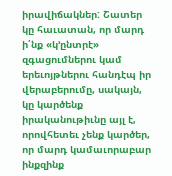իրավիճակներ: Շատեր կը հաւատան, որ մարդ ի՛նք «կ՚ընտրէ» զգացումներու կամ երեւոյթներու հանդէպ իր վերաբերումը, սակայն, կը կարծենք իրականութիւնը այլ է, որովհետեւ չենք կարծեր, որ մարդ կամաւորաբար ինքզինք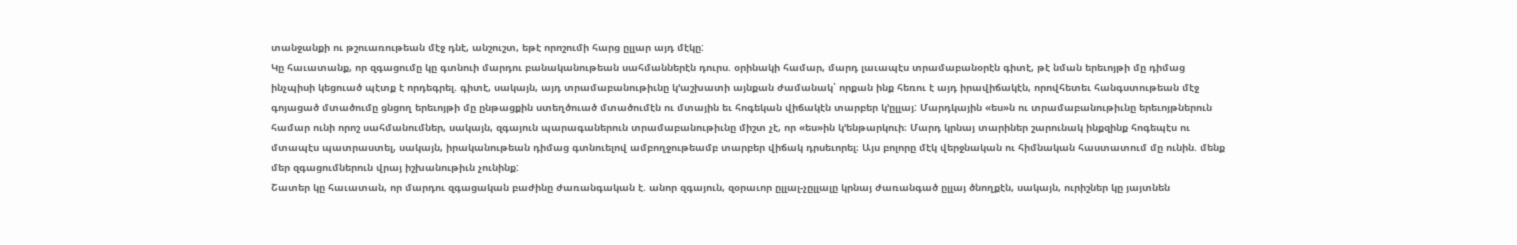տանջանքի ու թշուառութեան մէջ դնէ, անշուշտ, եթէ որոշումի հարց ըլլար այդ մէկը:
Կը հաւատանք, որ զգացումը կը գտնուի մարդու բանականութեան սահմաններէն դուրս. օրինակի համար, մարդ լաւապէս տրամաբանօրէն գիտէ, թէ նման երեւոյթի մը դիմաց ինչպիսի կեցուած պէտք է որդեգրել. գիտէ, սակայն, այդ տրամաբանութիւնը կ՚աշխատի այնքան ժամանակ՝ որքան ինք հեռու է այդ իրավիճակէն, որովհետեւ հանգստութեան մէջ գոյացած մտածումը ցնցող երեւոյթի մը ընթացքին ստեղծուած մտածումէն ու մտային եւ հոգեկան վիճակէն տարբեր կ՚ըլլայ: Մարդկային «ես»ն ու տրամաբանութիւնը երեւոյթներուն համար ունի որոշ սահմանումներ, սակայն, զգայուն պարագաներուն տրամաբանութիւնը միշտ չէ, որ «ես»ին կ՚ենթարկուի։ Մարդ կրնայ տարիներ շարունակ ինքզինք հոգեպէս ու մտապէս պատրաստել, սակայն, իրականութեան դիմաց գտնուելով ամբողջութեամբ տարբեր վիճակ դրսեւորել։ Այս բոլորը մէկ վերջնական ու հիմնական հաստատում մը ունին. մենք մեր զգացումներուն վրայ իշխանութիւն չունինք:
Շատեր կը հաւատան, որ մարդու զգացական բաժինը ժառանգական է. անոր զգայուն, զօրաւոր ըլլալ-չըլլալը կրնայ ժառանգած ըլլայ ծնողքէն, սակայն, ուրիշներ կը յայտնեն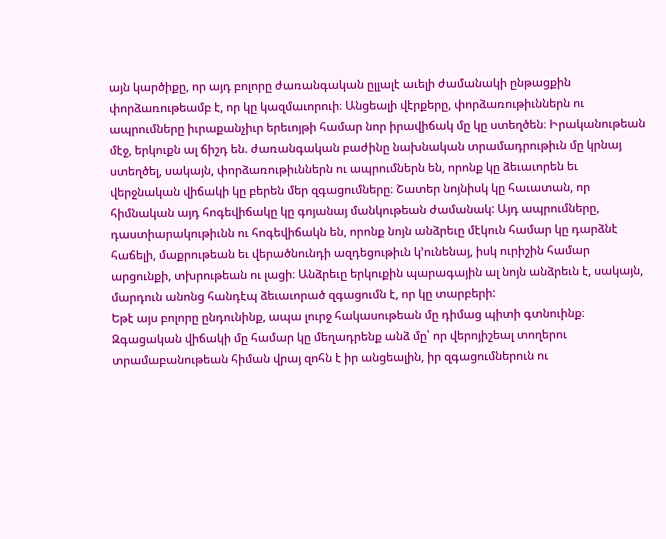այն կարծիքը, որ այդ բոլորը ժառանգական ըլլալէ աւելի ժամանակի ընթացքին փորձառութեամբ է, որ կը կազմաւորուի։ Անցեալի վէրքերը, փորձառութիւններն ու ապրումները իւրաքանչիւր երեւոյթի համար նոր իրավիճակ մը կը ստեղծեն։ Իրականութեան մէջ, երկուքն ալ ճիշդ են. ժառանգական բաժինը նախնական տրամադրութիւն մը կրնայ ստեղծել, սակայն, փորձառութիւններն ու ապրումներն են, որոնք կը ձեւաւորեն եւ վերջնական վիճակի կը բերեն մեր զգացումները։ Շատեր նոյնիսկ կը հաւատան, որ հիմնական այդ հոգեվիճակը կը գոյանայ մանկութեան ժամանակ: Այդ ապրումները, դաստիարակութիւնն ու հոգեվիճակն են, որոնք նոյն անձրեւը մէկուն համար կը դարձնէ հաճելի, մաքրութեան եւ վերածնունդի ազդեցութիւն կ՚ունենայ, իսկ ուրիշին համար արցունքի, տխրութեան ու լացի։ Անձրեւը երկուքին պարագային ալ նոյն անձրեւն է, սակայն, մարդուն անոնց հանդէպ ձեւաւորած զգացումն է, որ կը տարբերի:
Եթէ այս բոլորը ընդունինք, ապա լուրջ հակասութեան մը դիմաց պիտի գտնուինք։ Զգացական վիճակի մը համար կը մեղադրենք անձ մը՝ որ վերոյիշեալ տողերու տրամաբանութեան հիման վրայ զոհն է իր անցեալին, իր զգացումներուն ու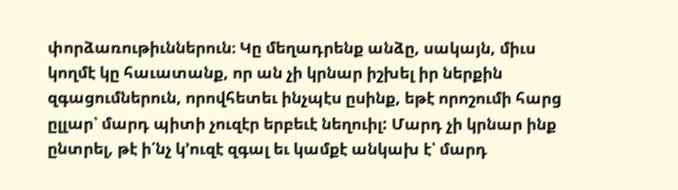փորձառութիւններուն։ Կը մեղադրենք անձը, սակայն, միւս կողմէ կը հաւատանք, որ ան չի կրնար իշխել իր ներքին զգացումներուն, որովհետեւ ինչպէս ըսինք, եթէ որոշումի հարց ըլլար՝ մարդ պիտի չուզէր երբեւէ նեղուիլ: Մարդ չի կրնար ինք ընտրել, թէ ի՛նչ կ՚ուզէ զգալ եւ կամքէ անկախ է՝ մարդ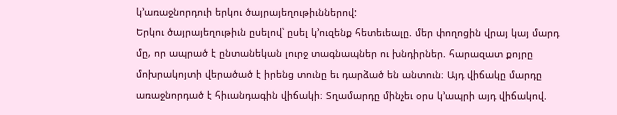կ՚առաջնորդուի երկու ծայրայեղութիւններով:
Երկու ծայրայեղութիւն ըսելով՝ ըսել կ՚ուզենք հետեւեալը. մեր փողոցին վրայ կայ մարդ մը, որ ապրած է ընտանեկան լուրջ տագնապներ ու խնդիրներ. հարազատ քոյրը մոխրակոյտի վերածած է իրենց տունը եւ դարձած են անտուն։ Այդ վիճակը մարդը առաջնորդած է հիւանդագին վիճակի։ Տղամարդը մինչեւ օրս կ՚ապրի այդ վիճակով.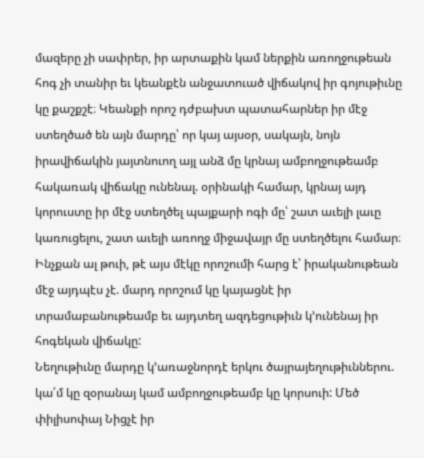մազերը չի սափրեր, իր արտաքին կամ ներքին առողջութեան հոգ չի տանիր եւ կեանքէն անջատուած վիճակով իր գոյութիւնը կը քաշքշէ։ Կեանքի որոշ դժբախտ պատահարներ իր մէջ ստեղծած են այն մարդը՝ որ կայ այսօր, սակայն, նոյն իրավիճակին յայտնուող այլ անձ մը կրնայ ամբողջութեամբ հակառակ վիճակը ունենալ. օրինակի համար, կրնայ այդ կորուստը իր մէջ ստեղծել պայքարի ոգի մը՝ շատ աւելի լաւը կառուցելու, շատ աւելի առողջ միջավայր մը ստեղծելու համար։ Ինչքան ալ թուի, թէ այս մէկը որոշումի հարց է՝ իրականութեան մէջ այդպէս չէ. մարդ որոշում կը կայացնէ իր տրամաբանութեամբ եւ այդտեղ ազդեցութիւն կ՚ունենայ իր հոգեկան վիճակը:
Նեղութիւնը մարդը կ՚առաջնորդէ երկու ծայրայեղութիւններու. կա՛մ կը զօրանայ կամ ամբողջութեամբ կը կորսուի: Մեծ փիլիսոփայ Նիցչէ իր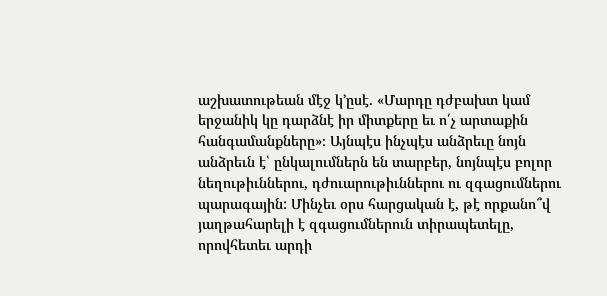աշխատութեան մէջ կ՚ըսէ. «Մարդը դժբախտ կամ երջանիկ կը դարձնէ իր միտքերը եւ ո՛չ արտաքին հանգամանքները»։ Այնպէս ինչպէս անձրեւը նոյն անձրեւն է՝ ընկալումներն են տարբեր, նոյնպէս բոլոր նեղութիւններու, դժուարութիւններու ու զգացումներու պարագային: Մինչեւ օրս հարցական է, թէ որքանո՞վ յաղթահարելի է զգացումներուն տիրապետելը, որովհետեւ արդի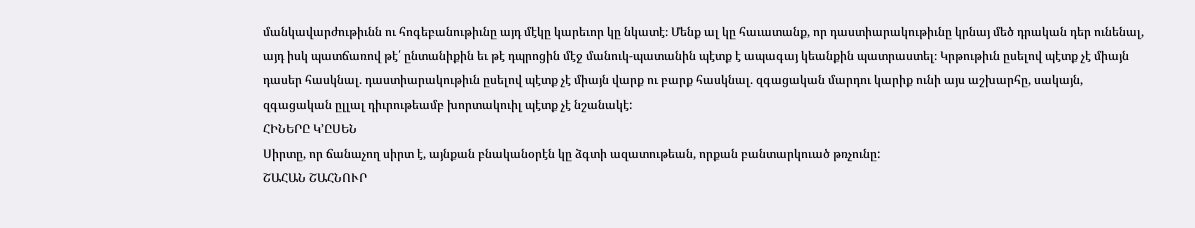մանկավարժութիւնն ու հոգեբանութիւնը այդ մէկը կարեւոր կը նկատէ։ Մենք ալ կը հաւատանք, որ դաստիարակութիւնը կրնայ մեծ դրական դեր ունենալ, այդ իսկ պատճառով թէ՛ ընտանիքին եւ թէ դպրոցին մէջ մանուկ-պատանին պէտք է ապագայ կեանքին պատրաստել։ Կրթութիւն ըսելով պէտք չէ միայն դասեր հասկնալ. դաստիարակութիւն ըսելով պէտք չէ միայն վարք ու բարք հասկնալ. զգացական մարդու կարիք ունի այս աշխարհը, սակայն, զգացական ըլլալ դիւրութեամբ խորտակուիլ պէտք չէ նշանակէ:
ՀԻՆԵՐԸ Կ՚ԸՍԵՆ
Սիրտը, որ ճանաչող սիրտ է, այնքան բնականօրէն կը ձգտի ազատութեան, որքան բանտարկուած թռչունը:
ՇԱՀԱՆ ՇԱՀՆՈՒՐ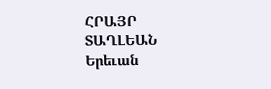ՀՐԱՅՐ ՏԱՂԼԵԱՆ
Երեւան